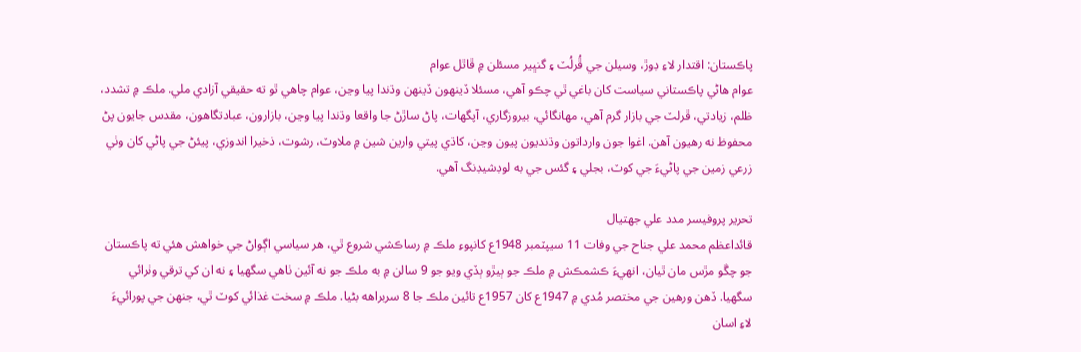پاڪستان: اقتدار لاءِ ڊوڙ، وسيلن جي ڦُرلُٽ ۽ گنڀير مسئلن ۾ ڦاٿل عوام
عوام هاڻي پاڪستاني سياست کان باغي ٿي چڪو آهي، مسئلا ڏينهون ڏينهن وڌندا پيا وڃن، عوام چاهي ٿو ته حقيقي آزادي ملي. ملڪ ۾ تشدد، ظلم، زيادتي، ڦرلٽ جي بازار گرم آهي، مهانگائي، بيروزگاري، آپگهات، پاڻ ساڙڻ جا واقعا وڌندا پيا وڃن، بازارون، عبادتگاهون، مقدس جايون پڻ محفوظ نه رهيون آهن. اغوا جون وارداتون وڌنديون پيون وڃن، کاڌي پيتي وارين شين ۾ ملاوٽ، رشوت، ذخيرا اندوزي، پيئڻ جي پاڻي کان وٺي زرعي زمين جي پاڻيءَ جي کوٽ، بجلي ۽ گئس جي به لوڊشيڊنگ آهي.

تحرير پروفيسر مدد علي جھتيال
قائداعظم محمد علي جناح جي وفات 11 سيپٽمبر 1948ع کانپوءِ ملڪ ۾ رساڪشي شروع ٿي، هر سياسي اڳواڻ جي خواهش هئي ته پاڪستان جو چڱو مڙس مان ٿيان، انهيءَ ڪشمڪش ۾ ملڪ جو ٻيڙو ٻڏي ويو جو 9 سالن ۾ به ملڪ جو نه آئين ٺاهي سگهيا ۽ نه ان کي ترقي وٺرائي سگهيا. ڏھن ورھين جي مختصر مُدي ۾ 1947ع کان 1957ع تائين ملڪ جا 8 سربراهه بڻيا. ملڪ ۾ سخت غذائي کوٽ ٿي، جنهن جي پورائيءَ لاءِ اسان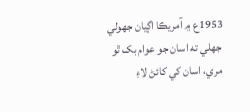1953ع ۾ آمريڪا اڳيان جهولي جهلي ته اسان جو عوام بک ٿو مري، اسان کي کائڻ لاءِ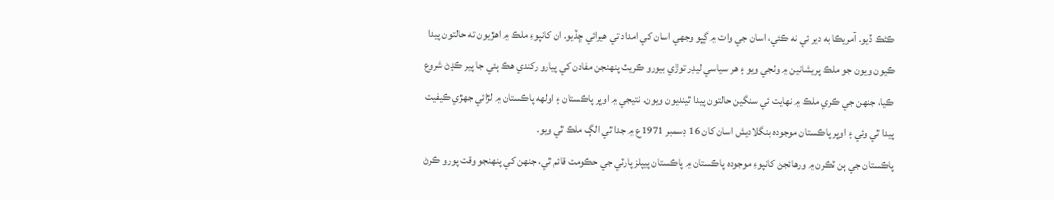ڪڻڪ ڏيو. آمريڪا به دير ئي نه ڪئي، اسان جي وات ۾ ڳڀو وجھي اسان کي امداد تي هيرائي ڇڏيو. ان کانپوءِ ملڪ ۾ اهڙيون ته حالتون پيدا ڪيون ويون جو ملڪ پريشانين ۾ وٺجي ويو ۽ هر سياسي ليڊر توڙي بيورو ڪريٽ پنهنجن مفادن کي پيارو رکندي هڪ ٻئي جا پير ڪڍڻ شروع ڪيا، جنهن جي ڪري ملڪ ۾ نهايت ئي سنگين حالتون پيدا ٿينديون ويون. نتيجي ۾ اوڀر پاڪستان ۽ اولهه پاڪستان ۾ لڙائي جهڙي ڪيفيت پيدا ٿي وئي ۽ اوڀر پاڪستان موجوده بنگلاديش اسان کان 16 ڊسمبر 1971ع ۾ جدا ٿي الڳ ملڪ ٿي ويو.
پاڪستان جي ٻن ٽڪرن ۾ ورھائجڻ کانپوءِ موجوده پاڪستان ۾ پاڪستان پيپلز پارٽي جي حڪومت قائم ٿي، جنهن کي پنهنجو وقت پورو ڪرڻ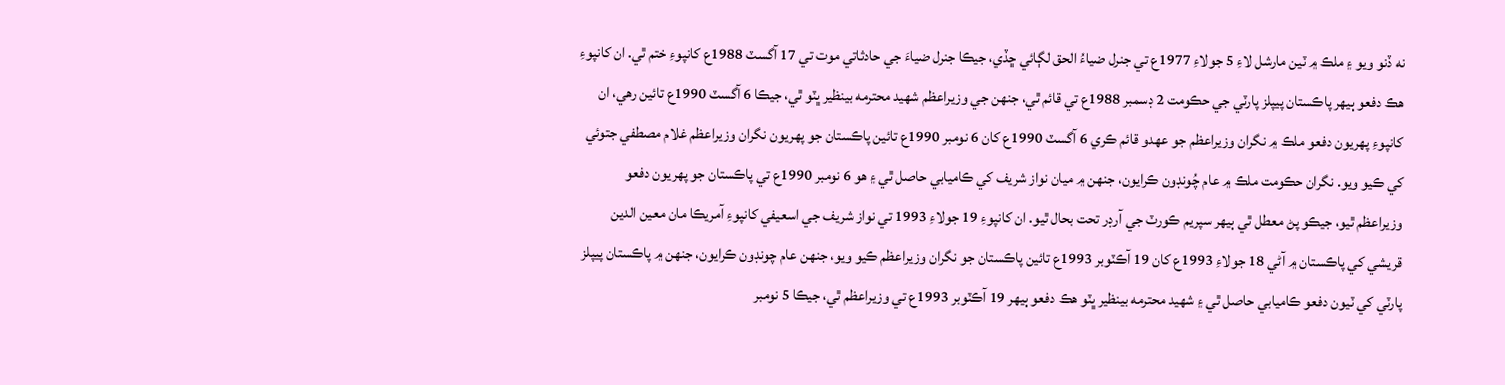نه ڏنو ويو ۽ ملڪ ۾ ٽين مارشل لاءِ 5 جولاءِ 1977ع تي جنرل ضياءُ الحق لڳائي ڇڏي، جيڪا جنرل ضياءَ جي حادثاتي موت تي 17 آگسٽ 1988ع کانپوءِ ختم ٿي. ان کانپوءِ هڪ دفعو ٻيهر پاڪستان پيپلز پارٽي جي حڪومت 2 ڊسمبر 1988ع تي قائم ٿي، جنهن جي وزيراعظم شهيد محترمه بينظير ڀٽو ٿي، جيڪا 6 آگسٽ 1990ع تائين رهي، ان کانپوءِ پهريون دفعو ملڪ ۾ نگران وزيراعظم جو عهدو قائم ڪري 6 آگسٽ 1990ع کان 6 نومبر 1990ع تائين پاڪستان جو پهريون نگران وزيراعظم غلام مصطفي جتوئي کي ڪيو ويو. نگران حڪومت ملڪ ۾ عام چُونڊون ڪرايون، جنهن ۾ ميان نواز شريف کي ڪاميابي حاصل ٿي ۽ هو 6 نومبر 1990ع تي پاڪستان جو پهريون دفعو وزيراعظم ٿيو، جيڪو پڻ معطل ٿي ٻيهر سپريم ڪورٽ جي آرڊر تحت بحال ٿيو. ان کانپوءِ 19 جولاءِ 1993 تي نواز شريف جي اسعيفي کانپوءِ آمريڪا مان معين الدين قريشي کي پاڪستان ۾ آڻي 18 جولاءِ 1993ع کان 19 آڪٽوبر 1993ع تائين پاڪستان جو نگران وزيراعظم ڪيو ويو، جنهن عام چونڊون ڪرايون، جنهن ۾ پاڪستان پيپلز پارٽي کي ٽيون دفعو ڪاميابي حاصل ٿي ۽ شهيد محترمه بينظير ڀٽو هڪ دفعو ٻيهر 19 آڪٽوبر 1993ع تي وزيراعظم ٿي، جيڪا 5 نومبر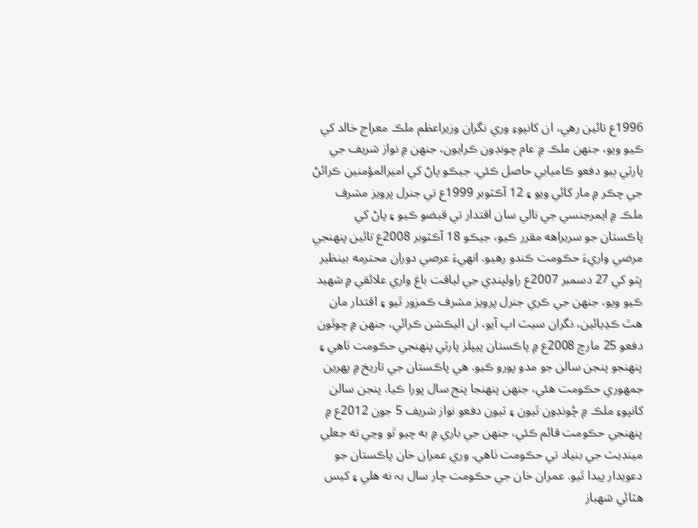1996ع تائين رهي، ان کانپوءِ وري نگران وزيراعظم ملڪ معراج خالد کي ڪيو ويو، جنهن ملڪ ۾ عام چونڊون ڪرايون، جنهن ۾ نواز شريف جي پارٽي ٻيو دفعو ڪاميابي حاصل ڪئي. جيڪو پاڻ کي اميرالمؤمنين ڪرائڻ جي چڪر ۾ مار کائي ويو ۽ 12 آڪٽوبر 1999ع تي جنرل پرويز مشرف ملڪ ۾ ايمرجنسي جي نالي سان اقتدار تي قبضو ڪيو ۽ پاڻ کي پاڪستان جو سربراهه مقرر ڪيو، جيڪو 18 آڪٽوبر 2008ع تائين پنهنجي مرضي واريءَ حڪومت ڪندو رهيو. انهيءَ عرصي دوران محترمه بينظير ڀٽو کي 27 دسمبر 2007ع راولپنڊي جي لياقت باغ واري علائقي ۾ شهيد ڪيو ويو، جنهن جي ڪري جنرل پرويز مشرف ڪمزور ٿيو ۽ اقتدار مان هٿ ڪڍيائين، نگران سيٽ اپ آيو، ان اليڪشن ڪرائي، جنهن ۾ چوٿون دفعو 25 مارچ 2008ع ۾ پاڪستان پيپلز پارٽي پنهنجي حڪومت ٺاهي ۽ پنهنجو پنجن سالن جو مدو پورو ڪيو. هي پاڪستان جي تاريخ ۾ پهرين جمهوري حڪومت هئي، جنهن پنهنجا پنج سال پورا ڪيا. پنجن سالن کانپوءِ ملڪ ۾ چُونڊون ٿيون ۽ ٽيون دفعو نواز شريف 5 جون 2012ع ۾ پنهنجي حڪومت قائم ڪئي، جنهن جي باري ۾ به چيو ٿو وڃي ته جعلي مينڊيٽ جي بنياد تي حڪومت ٺاهي. وري عمران خان پاڪستان جو دعويدار پيدا ٿيو. عمران خان جي حڪومت چار سال بہ نه ھلي ۽ کيس ھٽائي شھباز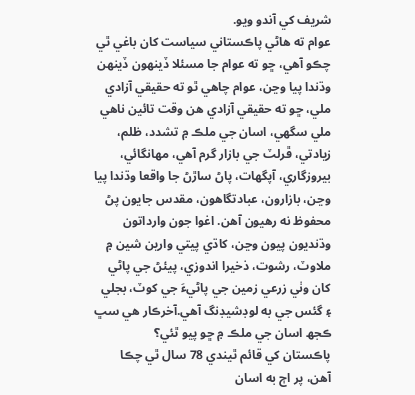شريف کي آندو ويو.
عوام ته هاڻي پاڪستاني سياست کان باغي ٿي چڪو آهي، ڇو ته عوام جا مسئلا ڏينهون ڏينهن وڌندا پيا وڃن، عوام چاهي ٿو ته حقيقي آزادي ملي، ڇو ته حقيقي آزادي هن وقت تائين ناهي ملي سگھي، اسان جي ملڪ ۾ تشدد، ظلم، زيادتي، ڦرلٽ جي بازار گرم آهي، مهانگائي، بيروزگاري، آپگهات، پاڻ ساڙڻ جا واقعا وڌندا پيا وڃن، بازارون، عبادتگاهون، مقدس جايون پڻ محفوظ نه رهيون آهن. اغوا جون وارداتون وڌنديون پيون وڃن، کاڌي پيتي وارين شين ۾ ملاوٽ، رشوت، ذخيرا اندوزي، پيئڻ جي پاڻي کان وٺي زرعي زمين جي پاڻيءَ جي کوٽ، بجلي ۽ گئس جي به لوڊشيڊنگ آهي.آخرڪار هي سڀ ڪجھ اسان جي ملڪ ۾ ڇو پيو ٿئي؟
پاڪستان کي قائم ٿيندي 78 سال ٿي چڪا آهن، پر اڄ به اسان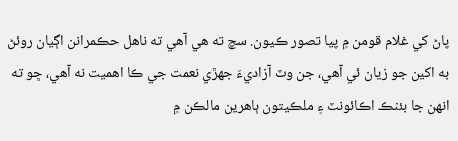پاڻ کي غلام قومن ۾ پيا تصور ڪيون. سچ ته هي آهي ته ناهل حڪمرانن اڳيان روئڻ به اکين جو زيان ئي آهي، جن وٽ آزاديءَ جهڙي نعمت جي ڪا اهميت نه آهي، ڇو ته انهن جا بئنڪ اڪائونٽ ۽ ملڪيتون ٻاهرين مالڪن ۾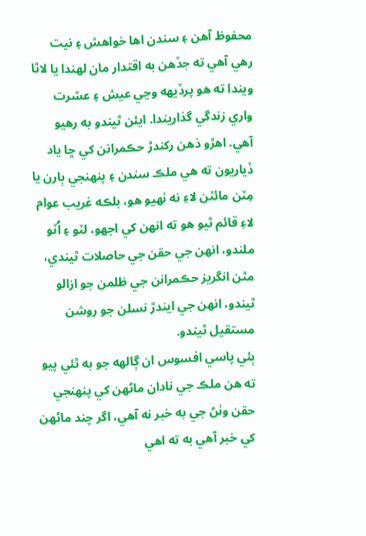محفوظ آهن ۽ سندن اها خواهش ۽ نيت رهي آهي ته جڏهن به اقتدار مان لهندا يا لاٿا ويندا ته هو پرڏيهه وڃي عيش ۽ عشرت واري زندگي گذاريندا. ايئن ٿيندو به رهيو آهي. اهڙو ذهن رکندڙ حڪمرانن کي ڇا ياد ڏياريون ته هي ملڪ سندن ۽ پنھنجي ٻارن يا مِٽن مائٽن لاءِ نه ٺهيو هو، بلڪه غريب عوام لاءِ قائم ٿيو هو ته انهن کي اجهو، لٽو ۽ اُٽو ملندو، انهن جي حقن جي حاصلات ٿيندي، مٿن انگريز حڪمرانن جي ظلمن جو ازالو ٿيندو، انهن جي ايندڙ نسلن جو روشن مستقيل ٿيندو.
ٻئي پاسي افسوس ان ڳالهه جو به ٿئي پيو ته هن ملڪ جي نادان ماڻهن کي پنهنجي حقن وٺڻ جي به خبر نه آهي، اگر چند ماڻهن کي خبر آهي به ته اهي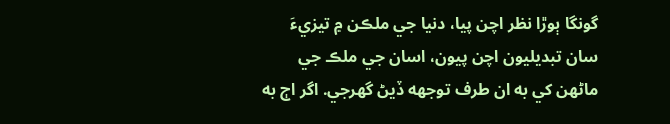گونگا ٻوڙا نظر اچن پيا، دنيا جي ملڪن ۾ تيزيءَ سان تبديليون اچن پيون، اسان جي ملڪ جي ماڻهن کي به ان طرف توجهه ڏيڻ گهرجي. اگر اڄ به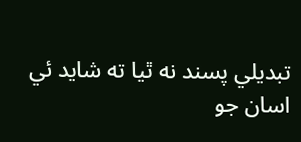تبديلي پسند نه ٿيا ته شايد ئي اسان جو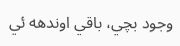وجود بچي، باقي اوندهه ئي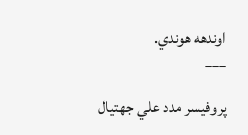اوندهه هوندي.
___

پروفيسر مدد علي جھتيال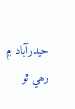حيدرآباد ۾ رھي ٿو